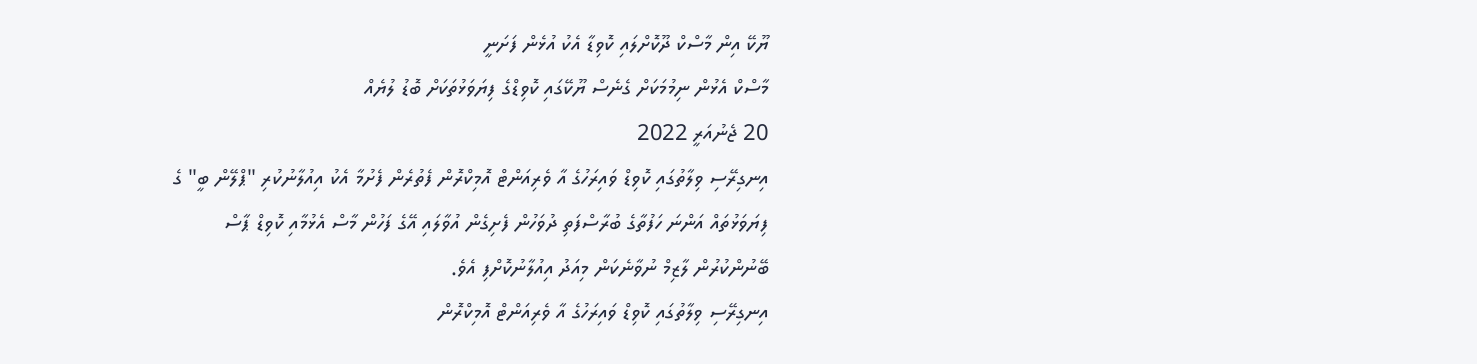ޔޫކޭ އިން މާސްކް ދޫކޮށްލައި ކޮވިޑާ އެކު އުޅެން ފަށަނީ
މާސްކް އެޅުން ނިމުމަކަށް ގެނެސް ޔޫކޭގައި ކޮވިޑްގެ ފިޔަވަޅުތަކަށް ބޮޑު ލުޔެއް
20 ޖެނުއަރީ 2022
އިނގިރޭސި ވިލާތުގައި ކޮވިޑް ވައިރަހުގެ އާ ވެރިއަންޓް އޮމިކްރޮން ފެތުރެން ފެށުމާ އެކު އިއުލާނުކުރި "ޕްލޭން ބީ" ގެ ފިޔަވަޅުތައް އަންނަ ހަފުތާގެ ބުރާސްފަތި ދުވަހުން ފެށިގެން އުވާލައި އޭގެ ފަހުން މާސް އެޅުމާއި ކޮވިޑް ޕާސް ބޭނުންކުރުން ލާޒިމް ނުވާނެކަން މިއަދު އިއުލާނުކޮށްފި އެވެ.
އިނގިރޭސި ވިލާތުގައި ކޮވިޑް ވައިރަހުގެ އާ ވެރިއަންޓް އޮމިކްރޮން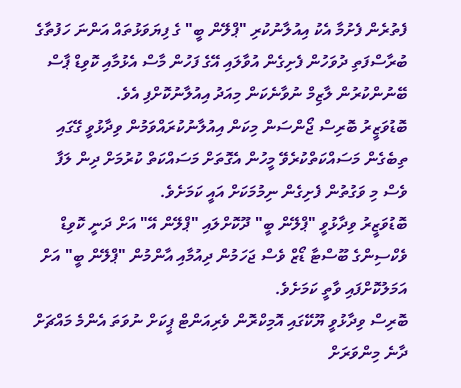ފެތުރެން ފެށުމާ އެކު އިއުލާނުކުރި "ޕްލޭން ބީ" ގެ ފިޔަވަޅުތައް އަންނަ ހަފުތާގެ ބުރާސްފަތި ދުވަހުން ފެށިގެން އުވާލައި އޭގެ ފަހުން މާސް އެޅުމާއި ކޮވިޑް ޕާސް ބޭނުންކުރުން ލާޒިމް ނުވާނެކަން މިއަދު އިއުލާނުކޮށްފި އެވެ.
ބޮޑުވަޒީރު ބޮރިސް ޖޯންސަން މިކަން އިއުލާނުކުރައްވަމުން ވިދާޅުވީ ގޭގައި ތިބެގެން މަސައްކަތްކުރެވޭ މީހުން އެގޮތަށް މަސައްކަތް ކުރުމަށް ދިން ލަފާ ވެސް މި ވަގުތުން ފެށިގެން ނިމުމަކަށް އައީ ކަމަށެވެ.
ބޮޑުވަޒީރު ވިދާޅުވީ "ޕްލޭން ބީ" ދޫކޮށްލައި "ޕްލޭން އޭ" އަށް ދަނީ ކޮވިޑް ވެކްސިންގެ ބޫސްޓާ ޑޯޒް ވެސް ޖަހަމުން ދިއުމާއި އާންމުން "ޕްލޭން ބީ" އަށް އަމަލުކޮށްފައި ވާތީ ކަމަށެވެ.
ބޮރިސް ވިދާޅުވީ ޔޫކޭގައި އޮމިކްރޮން ވެރިއަންޓް ޕީކަށް ނުވަތަ އެންމެ މައްޗަށް ދާނެ މިންވަރަށް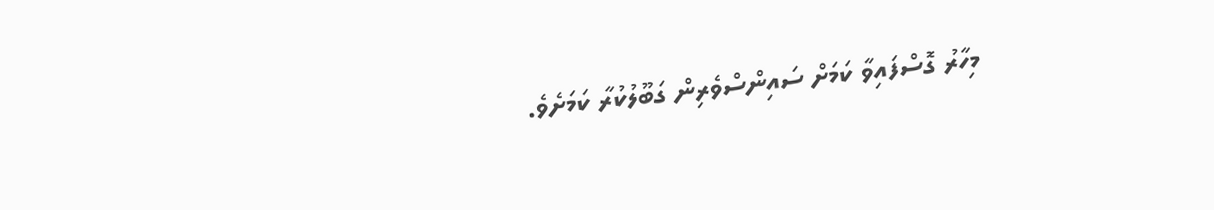މިހާރު ގޮސްފައިވާ ކަމަށް ސައިންސްވެރިން ގަބޫލުކުރާ ކަމަށެވެ.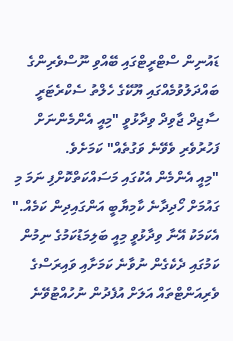ޑައުނިން ސްޓްރީޓްގައި ބޭއްވި ނޫސްވެރިންގެ ބައްދަލުވުމެއްގައި ޔޫކޭގެ ހެލްތު ސެކްރެޓަރީ ސާޖިދް ޖާވިދް ވިދާޅުވީ "މިއީ އެންމެންނަށް ފަހުރުވެރި ވެވޭނެ ވަގުތެއް" ކަމަށެވެ.
"މިއީ އެންމެން އެކުގައި މަސައްކަތްކޮށްފި ނަމަ މި ގައުމަށް ހޯދިދާނެ ކާމިޔާބީ އަންގައިދިން ކަމެއް."
އެކަމަކު އޭނާ ވިދާޅުވީ މިއީ ބަލިމަޑުކަމުގެ ނިމުން ކަމުގައި ދެކެގެން ނުވާނެ ކަމަށާއި ވައިރަސްގެ ވެރިއަންޓްތައް އަލަށް އުފެދުން ނުހުއްޓުވޭނެ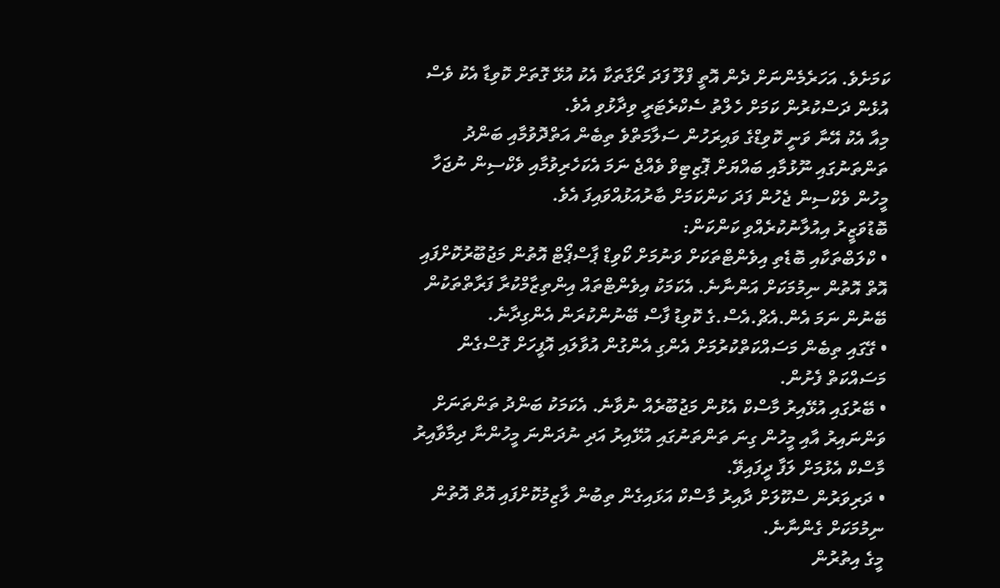ކަމަށެވެ. އަހަރެމެންނަށް ދެން އޮތީ ފްލޫ ފަދަ ރޯގާތަކާ އެކު އުޅޭ ގޮތަށް ކޮވިޑާ އެކު ވެސް އުޅެން ދަސްކުރުން ކަމަށް ހެލްތު ސެކްރެޓަރީ ވިދާޅުވި އެވެ.
މިއާ އެކު އޭނާ ވަނީ ކޮވިޑްގެ ވައިރަހުން ސަލާމަތްވެ ތިބެން އަތްދޮވުމާއި ބަންދު ތަންތަނުގައި ނޫޅުމާއި ބައްޔަށް ޕޮޒިޓިވް ވެއްޖެ ނަމަ އެކަހެރިވުމާއި ވެކްސިން ނުޖަހާ މީހުން ވެކްސިން ޖެހުން ފަދަ ކަންކަމަށް ބާރުއަޅުއްވައިފަ އެވެ.
ބޮޑުވަޒީރު އިއުލާނުކުރެއްވި ކަންކަން:
• ކްލަބްތަކާއި ބޮޑެތި އިވެންޓްތަކަށް ވަނުމަށް ކޯވިޑް ޕާސްޕޯޓް އޮތުން މަޖުބޫރުކޮށްފައި އޮތް އޮތުން ނިމުމަކަށް އަންނާނެ. އެކަމަކު އިވެންޓްތައް އިންތިޒާމްކުރާ ފަރާތްތަކުން ބޭނުން ނަމަ އެން.އެޗް.އެސް.ގެ ކޮވިޑު ފާސް ބޭނުންކުރަން އެންގިދާނެ.
• ގޭގައި ތިބެން މަސައްކަތްކުރުމަށް އެންގި އެންގުން އުވާލައި އޮފީހަށް ގޮސްގެން މަސައްކަތް ފެށުން.
• ބޭރުގައި އުޅޭއިރު މާސްކް އެޅުން މަޖުބޫރެއް ނުވާނެ. އެކަމަކު ބަންދު ތަންތަނަށް ވަންނައިރު އާއި މީހުން ގިނަ ތަންތަނުގައި އުޅޭއިރު އަދި ނުދަންނަ މީހުންނާ ދިމާވާއިރު މާސްކް އެޅުމަށް ލަފާ ދީފައިވޭ.
• ދަރިވަރުން ސްކޫލަށް ދާއިރު މާސްކް އަޅައިގެން ތިބުން ލާޒިމުކޮށްފައި އޮތް އޮތުން ނިމުމަކަށް ގެންނާނެ.
މީގެ އިތުރުން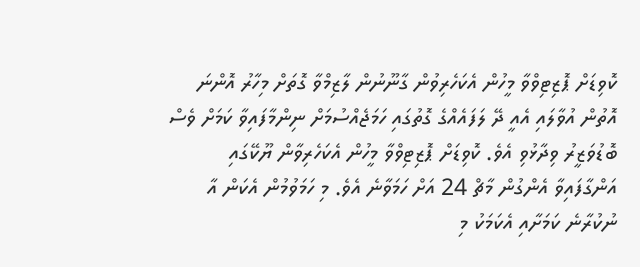ކޮވިޑަށް ޕޮޒިޓިވްވާ މީހުން އެކަހެރިވުން ގާނޫނުން ލާޒިމްވާ ގޮތަށް މިހާރު އޮންނަ އޮތުން އުވާލައި އެއީ ދޭ ލަފައެއްގެ ގޮތުގައި ހަމަޖެއްސުމަށް ނިންމާފައިވާ ކަމަށް ވެސް ބޮޑުވަޒީރު ވިދާޅުވި އެވެ. ކޮވިޑަށް ޕޮޒިޓިވްވާ މީހުން އެކަހެރިވާން ޔޫކޭގައި އަންގާފައިވާ އެންގުން މާޗް 24 އަށް ހަމަވާނެ އެވެ. މި ހަމަވުމުން އެކަން އާ ނުކުރާނެ ކަމަށާއި އެކަމަކު މި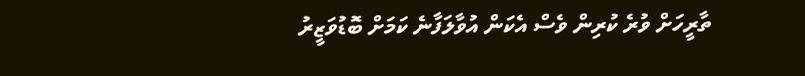ތާރީހަށް ވުރެ ކުރިން ވެސް އެކަން އުވާލަފާނެ ކަމަށް ބޮޑުވަޒީރު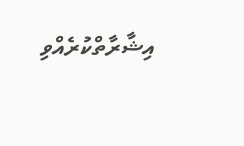އިޝާރާތްކުރެއްވި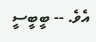އެވެ. -- ބީބީސީ